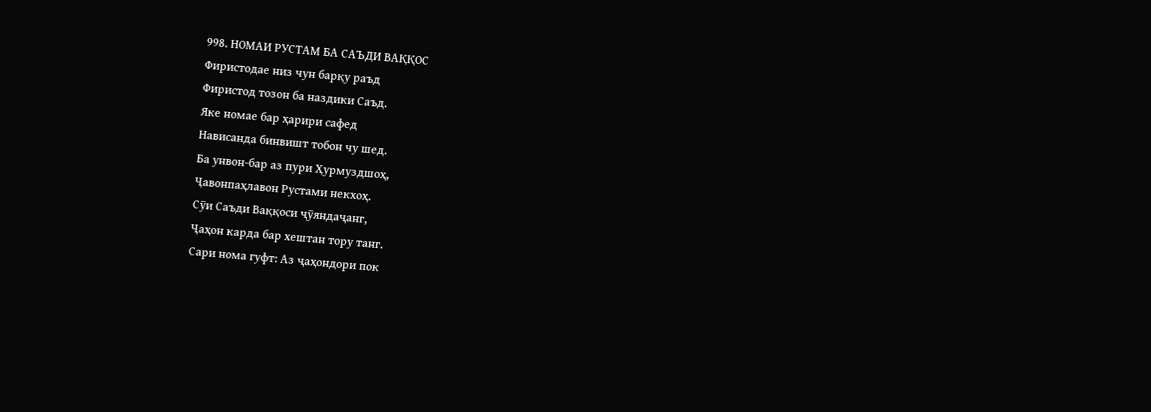998. НОМАИ РУСТАМ БА САЪДИ ВАҚҚОС
Фиристодае низ чун барқу раъд
Фиристод тозон ба наздики Саъд.
Яке номае бар ҳарири сафед
Нависанда бинвишт тобон чу шед.
Ба унвон-бар аз пури Ҳурмуздшоҳ,
Ҷавонпаҳлавон Рустами некхоҳ.
Сӯи Саъди Ваққоси ҷӯяндаҷанг,
Ҷаҳон карда бар хештан тору танг.
Сари нома гуфт: Аз ҷаҳондори пок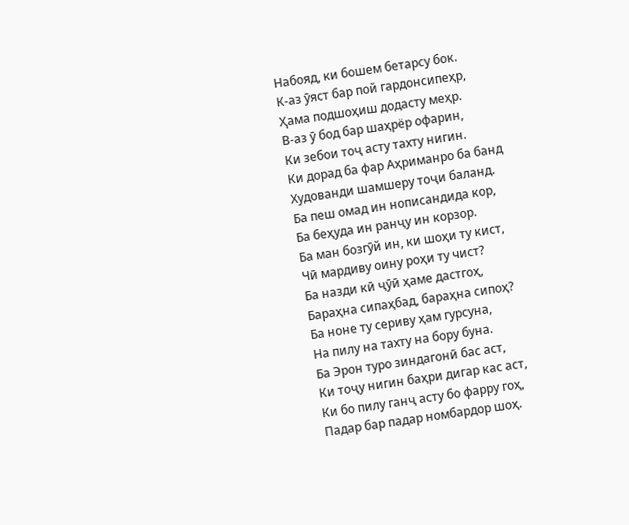Набояд, ки бошем бетарсу бок.
К-аз ӯяст бар пой гардонсипеҳр,
Ҳама подшоҳиш додасту меҳр.
В-аз ӯ бод бар шаҳрёр офарин,
Ки зебои тоҷ асту тахту нигин.
Ки дорад ба фар Аҳриманро ба банд
Худованди шамшеру тоҷи баланд.
Ба пеш омад ин нописандида кор,
Ба беҳуда ин ранҷу ин корзор.
Ба ман бозгӯй ин, ки шоҳи ту кист,
Чӣ мардиву оину роҳи ту чист?
Ба назди кӣ ҷӯӣ ҳаме дастгоҳ,
Бараҳна сипаҳбад, бараҳна сипоҳ?
Ба ноне ту сериву ҳам гурсуна,
На пилу на тахту на бору буна.
Ба Эрон туро зиндагонӣ бас аст,
Ки тоҷу нигин баҳри дигар кас аст,
Ки бо пилу ганҷ асту бо фарру гоҳ,
Падар бар падар номбардор шоҳ.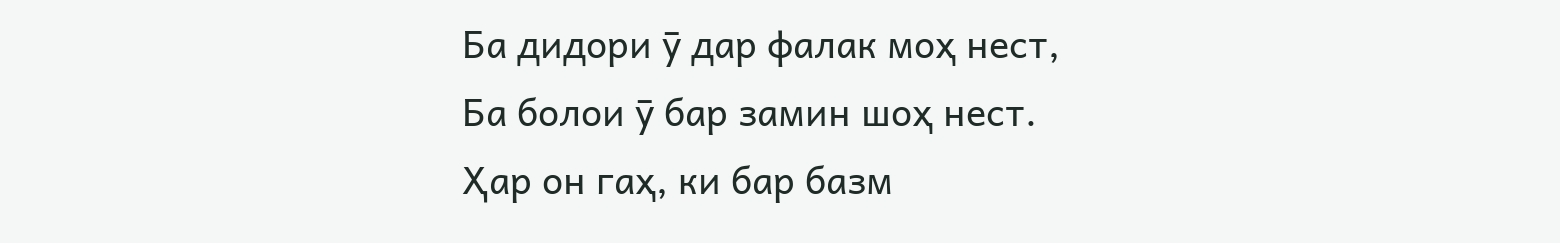Ба дидори ӯ дар фалак моҳ нест,
Ба болои ӯ бар замин шоҳ нест.
Ҳар он гаҳ, ки бар базм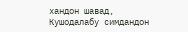хандон шавад,
Кушодалабу симдандон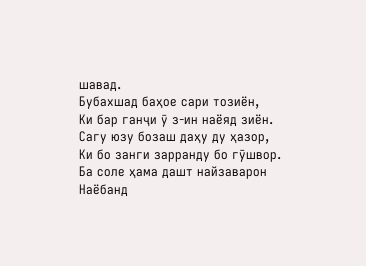шавад.
Бубахшад баҳое сари тозиён,
Ки бар ганҷи ӯ з-ин наёяд зиён.
Сагу юзу бозаш даҳу ду ҳазор,
Ки бо занги зарранду бо гӯшвор.
Ба соле ҳама дашт найзаварон
Наёбанд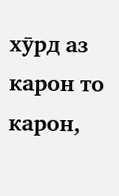хӯрд аз карон то карон,